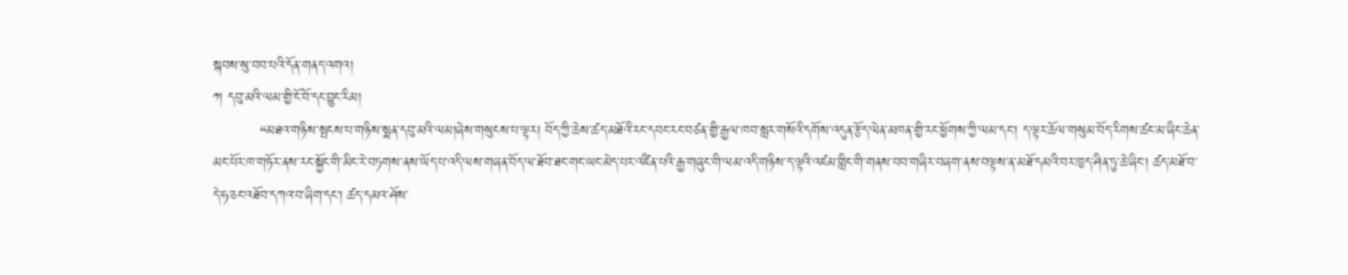སྐབས་སུ་བབ་པའི་དོན་གནད་འགའ།
༡། དབུ་མའི་ལམ་གྱི་ངོ་བོ་དང་བྱུང་རིམ།
          “མཐའ་གཉིས་སྤངས་པ་གཉིས་སྨན་དབུ་མའི་ལམ།ཞེས་གསུངས་པ་ལྟར། བོད་ཀྱི་ཆེས་ཚད་མཐོའི་རང་དབང་རང་བཙན་གྱི་རྒྱལ་ཁབ་སླར་གསོའི་དགོས་འདུན་རྩོད་ལེན་མཁན་གྱི་རང་ཕྱོགས་ཀྱི་ལམ་དང་། ད་ལྟར་ཆོལ་གསུམ་བོད་རིགས་ཚང་མ་ཞིང་ཆེན་མང་པོར་ཁ་གཏོར་ནས་རང་སྐྱོང་གི་མིང་རེ་བཏགས་ནས་ཡོད་པ་འདི་ལས་གཞན་བོད་ལ་ཐོབ་ཐང་གང་ཡང་མེད་པར་འཛིན་པའི་རྒྱ་གཞུང་གི་ལམ་འདི་གཉིས་ད་ལྟའི་འཛམ་གླིང་གི་གནས་བབ་གཞིར་བཞག་ནས་བལྟས་ན་མཐོ་དམའི་བར་ཁྱད་ཤིན་ཏུ་ཆེ་ཞིང་། ཚད་མཐོ་བ་དེ་ཧ་ཅང་འཐོབ་དཀའ་བ་ཞིག་དང་། ཚད་དམའ་ཤོས་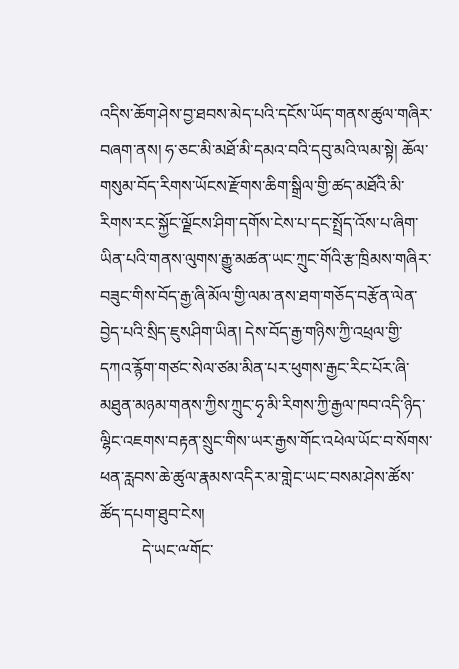འདིས་ཆོག་ཤེས་བྱ་ཐབས་མེད་པའི་དངོས་ཡོད་གནས་ཚུལ་གཞིར་བཞག་ནས། ཧ་ཅང་མི་མཐོ་མི་དམའ་བའི་དབུ་མའི་ལམ་སྟེ། ཆོལ་གསུམ་བོད་རིགས་ཡོངས་རྫོགས་ཆིག་སྒྲིལ་གྱི་ཚད་མཐོའི་མི་རིགས་རང་སྐྱོང་ལྗོངས་ཤིག་དགོས་ངེས་པ་དང་སྤྲོད་འོས་པ་ཞིག་ཡིན་པའི་གནས་ལུགས་རྒྱུ་མཚན་ཡང་ཀྲུང་གོའི་རྩ་ཁྲིམས་གཞིར་བཟུང་གིས་བོད་རྒྱ་ཞི་མོལ་གྱི་ལམ་ནས་ཐག་གཅོད་བརྩོན་ལེན་བྱེད་པའི་སྲིད་ཇུསཤིག་ཡིན། དེས་བོད་རྒྱ་གཉིས་ཀྱི་འཕྲལ་གྱི་དཀའ་རྙོག་གཙང་སེལ་ཙམ་མིན་པར་ཕུགས་རྒྱང་རིང་པོར་ཞི་མཐུན་མཉམ་གནས་ཀྱིས་ཀྲུང་ཧྭ་མི་རིགས་ཀྱི་རྒྱལ་ཁབ་འདི་ཉིད་ལྷིང་འཇགས་བརྟན་སྲུང་གིས་ཡར་རྒྱས་གོང་འཕེལ་ཡོང་བ་སོགས་ཕན་རླབས་ཆེ་ཚུལ་རྣམས་འདིར་མ་གླེང་ཡང་བསམ་ཤེས་ཚོས་ཚོད་དཔག་ཐུབ་ངེས།
          དེ་ཡང་ྋགོང་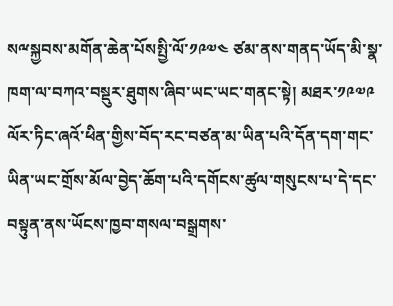སྋསྐྱབས་མགོན་ཆེན་པོསསྤྱི་ལོ་༡༩༧༤ ཙམ་ནས་གནད་ཡོད་མི་སྣ་ཁག་ལ་བཀའ་བསྡུར་ཐུགས་ཞིབ་ཡང་ཡང་གནང་སྟེ། མཐར་༡༩༧༩ ལོར་ཏིང་ཞའོ་ཕིན་གྱིས་བོད་རང་བཙན་མ་ཡིན་པའི་དོན་དག་གང་ཡིན་ཡང་གྲོས་མོལ་བྱེད་ཆོག་པའི་དགོངས་ཚུལ་གསུངས་པ་དེ་དང་བསྟུན་ནས་ཡོངས་ཁྱབ་གསལ་བསྒྲགས་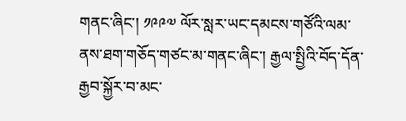གནང་ཞིང་། ༡༩༩༧ ལོར་སླར་ཡང་དམངས་གཙོའི་ལམ་ནས་ཐག་གཅོད་གཙང་མ་གནང་ཞིང་། རྒྱལ་སྤྱིའི་བོད་དོན་རྒྱབ་སྐྱོར་བ་མང་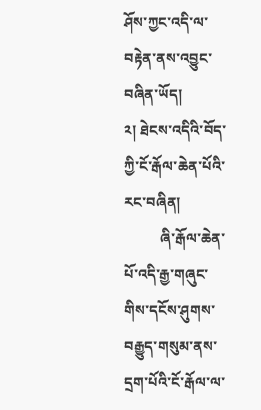ཤོས་ཀྱང་འདི་ལ་བརྟེན་ནས་འབྱུང་བཞིན་ཡོད།
༢། ཐེངས་འདིའི་བོད་ཀྱི་ངོ་རྒོལ་ཆེན་པོའི་རང་བཞིན།
          ཞི་རྒོལ་ཆེན་པོ་འདི་རྒྱ་གཞུང་གིས་དངོས་ཤུགས་བརྒྱུད་གསུམ་ནས་དྲག་པོའི་ངོ་རྒོལ་ལ་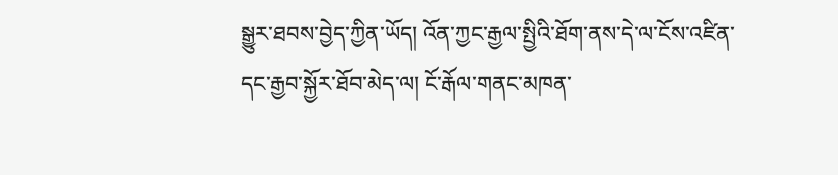སྒྱུར་ཐབས་བྱེད་ཀྱིན་ཡོད། འོན་ཀྱང་རྒྱལ་སྤྱིའི་ཐོག་ནས་དེ་ལ་ངོས་འཛིན་དང་རྒྱབ་སྐྱོར་ཐོབ་མེད་ལ། ངོ་རྒོལ་གནང་མཁན་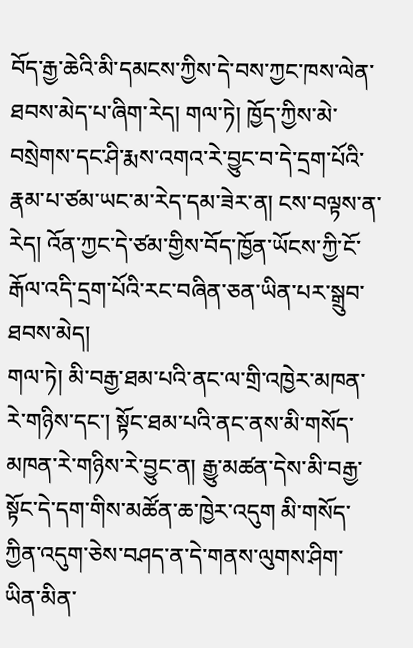བོད་རྒྱ་ཆེའི་མི་དམངས་ཀྱིས་དེ་བས་ཀྱང་ཁས་ལེན་ཐབས་མེད་པ་ཞིག་རེད། གལ་ཏེ། ཁྱོད་ཀྱིས་མེ་བསྲེགས་དང་ཤི་རྨས་འགའ་རེ་བྱུང་བ་དེ་དྲག་པོའི་རྣམ་པ་ཙམ་ཡང་མ་རེད་དམ་ཟེར་ན། ངས་བལྟས་ན་རེད། འོན་ཀྱང་དེ་ཙམ་གྱིས་བོད་ཁྱོན་ཡོངས་ཀྱི་ངོ་རྒོལ་འདི་དྲག་པོའི་རང་བཞིན་ཅན་ཡིན་པར་སྒྲུབ་ཐབས་མེད།
གལ་ཏེ། མི་བརྒྱ་ཐམ་པའི་ནང་ལ་གྲི་འཁྱེར་མཁན་རེ་གཉིས་དང་། སྟོང་ཐམ་པའི་ནང་ནས་མི་གསོད་མཁན་རེ་གཉིས་རེ་བྱུང་ན། རྒྱུ་མཚན་དེས་མི་བརྒྱ་སྟོང་དེ་དག་གིས་མཚོན་ཆ་ཁྱེར་འདུག མི་གསོད་ཀྱིན་འདུག་ཅེས་བཤད་ན་དེ་གནས་ལུགས་ཤིག་ཡིན་མིན་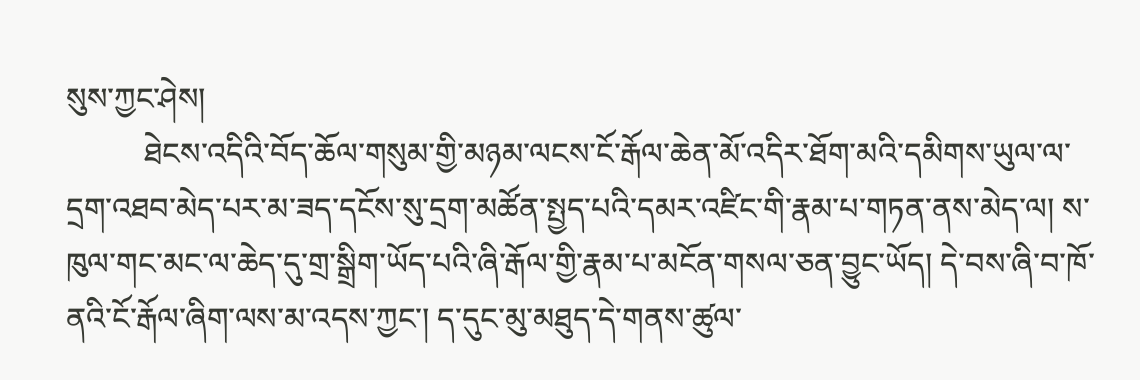སུས་ཀྱང་ཤེས།
          ཐེངས་འདིའི་བོད་ཆོལ་གསུམ་གྱི་མཉམ་ལངས་ངོ་རྒོལ་ཆེན་མོ་འདིར་ཐོག་མའི་དམིགས་ཡུལ་ལ་དྲག་འཐབ་མེད་པར་མ་ཟད་དངོས་སུ་དྲག་མཚོན་སྤྱད་པའི་དམར་འཛིང་གི་རྣམ་པ་གཏན་ནས་མེད་ལ། ས་ཁུལ་གང་མང་ལ་ཆེད་དུ་གྲ་སྒྲིག་ཡོད་པའི་ཞི་རྒོལ་གྱི་རྣམ་པ་མངོན་གསལ་ཅན་བྱུང་ཡོད། དེ་བས་ཞི་བ་ཁོ་ནའི་ངོ་རྒོལ་ཞིག་ལས་མ་འདས་ཀྱང་། ད་དུང་མུ་མཐུད་དེ་གནས་ཚུལ་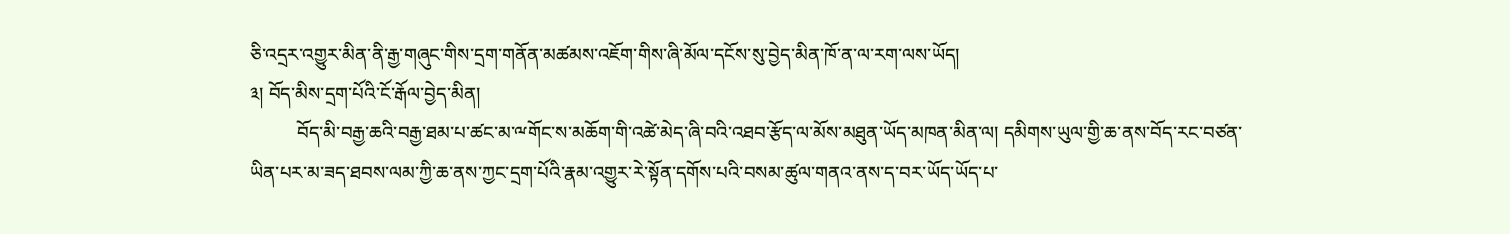ཅི་འདྲར་འགྱུར་མིན་ནི་རྒྱ་གཞུང་གིས་དྲག་གནོན་མཚམས་འཇོག་གིས་ཞི་མོལ་དངོས་སུ་བྱེད་མིན་ཁོ་ན་ལ་རག་ལས་ཡོད།
༣། བོད་མིས་དྲག་པོའི་ངོ་རྒོལ་བྱེད་མིན།
          བོད་མི་བརྒྱ་ཆའི་བརྒྱ་ཐམ་པ་ཚང་མ་ྋགོང་ས་མཆོག་གི་འཚེ་མེད་ཞི་བའི་འཐབ་རྩོད་ལ་མོས་མཐུན་ཡོད་མཁན་མིན་ལ། དམིགས་ཡུལ་གྱི་ཆ་ནས་བོད་རང་བཙན་ཡིན་པར་མ་ཟད་ཐབས་ལམ་ཀྱི་ཆ་ནས་ཀྱང་དྲག་པོའི་རྣམ་འགྱུར་རེ་སྟོན་དགོས་པའི་བསམ་ཚུལ་གནའ་ནས་ད་བར་ཡོད་ཡོད་པ་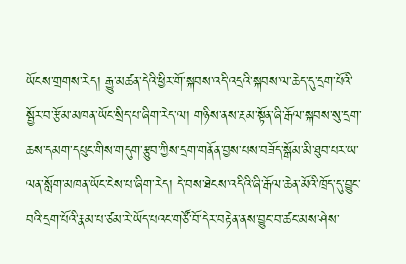ཡོངས་གྲགས་རེད། རྒྱུ་མཚན་དེའི་ཕྱིར་གོ་སྐབས་འདི་འདྲའི་སྐབས་ལ་ཆེད་དུ་དྲག་པོའི་སྦྱོར་བ་རྩོམ་མཁན་ཡོང་སྲིད་པ་ཞིག་རེད་ལ། གཉིས་ནས་རྔམ་སྟོན་ཞི་རྒོལ་སྐབས་སུ་དྲག་ཆས་དམག་དཔུང་གིས་གདུག་རྩུབ་ཀྱིས་དྲག་གནོན་བྱས་པས་བཟོད་སྒོམ་མི་ཐུབ་པར་ཡ་ལན་སློག་མཁན་ཡོང་ངེས་པ་ཞིག་རེད། དེ་བས་ཐེངས་འདིའི་ཞི་རྒོལ་ཆེན་མོའི་ཁྲོད་དུ་བྱུང་བའི་དྲག་པོའི་རྣམ་པ་ཙམ་རེ་ཡོད་པའང་གཙོ་བོ་དེར་བརྟེན་ནས་བྱུང་བ་ཚང་མས་ཤེས་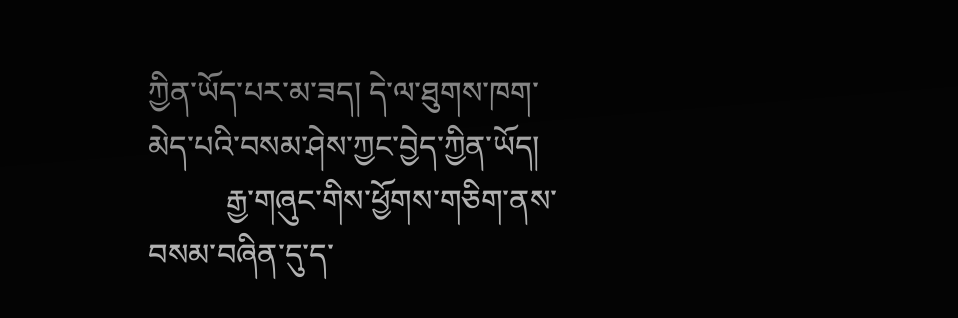ཀྱིན་ཡོད་པར་མ་ཟད། དེ་ལ་ཐུགས་ཁག་མེད་པའི་བསམ་ཤེས་ཀྱང་བྱེད་ཀྱིན་ཡོད།
          རྒྱ་གཞུང་གིས་ཕྱོགས་གཅིག་ནས་བསམ་བཞིན་དུ་ད་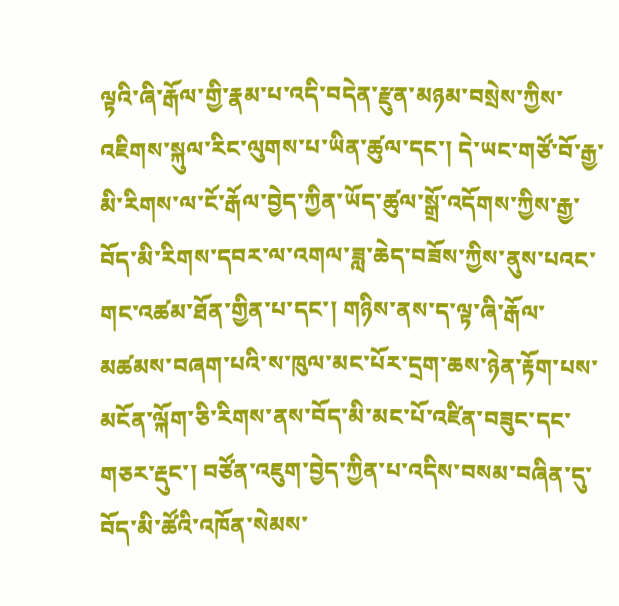ལྟའི་ཞི་རྒོལ་གྱི་རྣམ་པ་འདི་བདེན་རྫུན་མཉམ་བསྲེས་ཀྱིས་འཇིགས་སྐུལ་རིང་ལུགས་པ་ཡིན་ཚུལ་དང་། དེ་ཡང་གཙོ་བོ་རྒྱ་མི་རིགས་ལ་ངོ་རྒོལ་བྱེད་ཀྱིན་ཡོད་ཚུལ་སྒྲོ་འདོགས་ཀྱིས་རྒྱ་བོད་མི་རིགས་དབར་ལ་འགལ་ཟླ་ཆེད་བཟོས་ཀྱིས་ནུས་པའང་གང་འཚམ་ཐོན་གྱིན་པ་དང་། གཉིས་ནས་ད་ལྟ་ཞི་རྒོལ་མཚམས་བཞག་པའི་ས་ཁུལ་མང་པོར་དྲག་ཆས་ཉེན་རྟོག་པས་མངོན་ལྐོག་ཅི་རིགས་ནས་བོད་མི་མང་པོ་འཛིན་བཟུང་དང་གཅར་རྡུང་། བཙོན་འཇུག་བྱེད་ཀྱིན་པ་འདིས་བསམ་བཞིན་དུ་བོད་མི་ཚོའི་འཁོན་སེམས་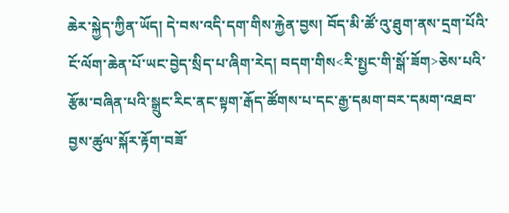ཆེར་སྐྱེད་ཀྱིན་ཡོད། དེ་བས་འདི་དག་གིས་རྐྱེན་བྱས། བོད་མི་ཚོ་འུ་ཐུག་ནས་དྲག་པོའི་ངོ་ལོག་ཆེན་པོ་ཡང་བྱེད་སྲིད་པ་ཞིག་རེད། བདག་གིས<རི་སྤྱང་གི་སྒོ་ཟོག>ཅེས་པའི་རྩོམ་བཞིན་པའི་སྒྲུང་རིང་ནང་སྟག་རྒོད་ཚོགས་པ་དང་རྒྱ་དམག་བར་དམག་འཐབ་བྱས་ཚུལ་སྐོར་རྟོག་བཟོ་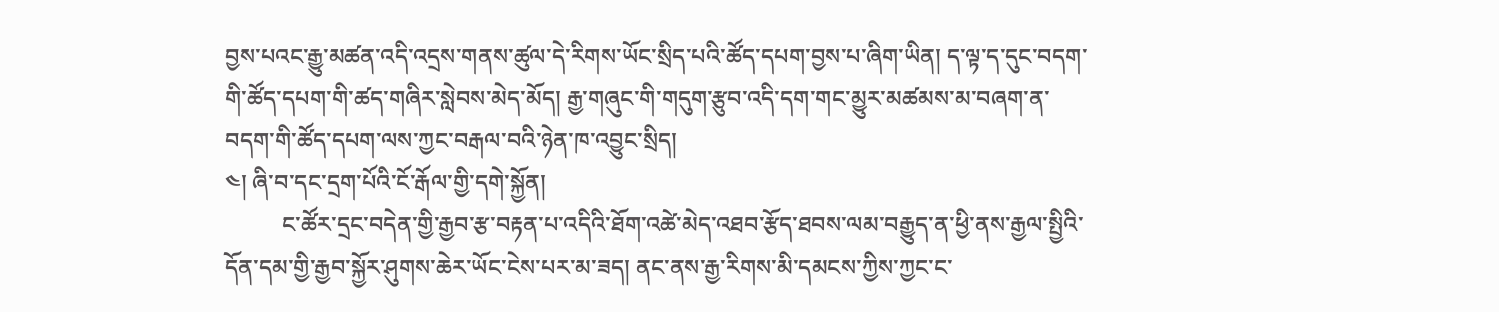བྱས་པའང་རྒྱུ་མཚན་འདི་འདྲས་གནས་ཚུལ་དེ་རིགས་ཡོང་སྲིད་པའི་ཚོད་དཔག་བྱས་པ་ཞིག་ཡིན། ད་ལྟ་ད་དུང་བདག་གི་ཚོད་དཔག་གི་ཚད་གཞིར་སླེབས་མེད་མོད། རྒྱ་གཞུང་གི་གདུག་རྩུབ་འདི་དག་གང་མྱུར་མཚམས་མ་བཞག་ན་བདག་གི་ཚོད་དཔག་ལས་ཀྱང་བརྒལ་བའི་ཉེན་ཁ་འབྱུང་སྲིད།
༤། ཞི་བ་དང་དྲག་པོའི་ངོ་རྒོལ་གྱི་དགེ་སྐྱོན།
          ང་ཚོར་དྲང་བདེན་གྱི་རྒྱབ་རྩ་བརྟན་པ་འདིའི་ཐོག་འཚེ་མེད་འཐབ་རྩོད་ཐབས་ལམ་བརྒྱུད་ན་ཕྱི་ནས་རྒྱལ་སྤྱིའི་དོན་དམ་གྱི་རྒྱབ་སྐྱོར་ཤུགས་ཆེར་ཡོང་ངེས་པར་མ་ཟད། ནང་ནས་རྒྱ་རིགས་མི་དམངས་ཀྱིས་ཀྱང་ང་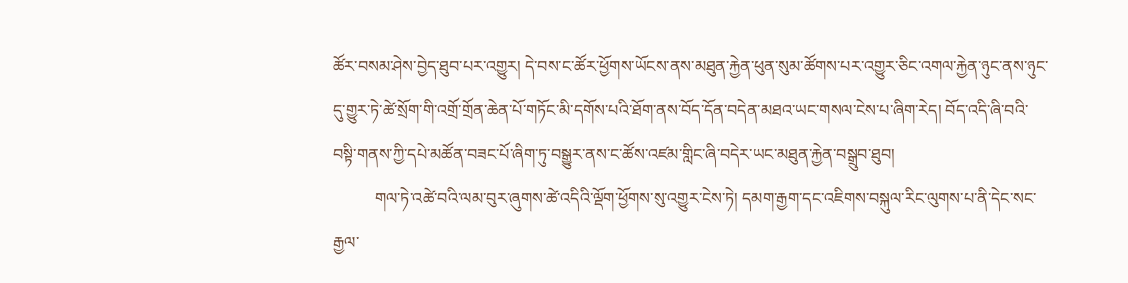ཚོར་བསམ་ཤེས་བྱེད་ཐུབ་པར་འགྱུར། དེ་བས་ང་ཚོར་ཕྱོགས་ཡོངས་ནས་མཐུན་རྐྱེན་ཕུན་སུམ་ཚོགས་པར་འགྱུར་ཅིང་འགལ་རྐྱེན་ཉུང་ནས་ཉུང་དུ་གྱུར་ཏེ་ཚེ་སྲོག་གི་འགྲོ་གྲོན་ཆེན་པོ་གཏོང་མི་དགོས་པའི་ཐོག་ནས་བོད་དོན་བདེན་མཐའ་ཡང་གསལ་ངེས་པ་ཞིག་རེད། བོད་འདི་ཞི་བའི་བསྟི་གནས་ཀྱི་དཔེ་མཚོན་བཟང་པོ་ཞིག་ཏུ་བསྒྱུར་ནས་ང་ཚོས་འཛམ་གླིང་ཞི་བདེར་ཡང་མཐུན་རྐྱེན་བསྒྲུབ་ཐུབ།
          གལ་ཏེ་འཚེ་བའི་ལམ་བུར་ཞུགས་ཚེ་འདིའི་ལྡོག་ཕྱོགས་སུ་འགྱུར་ངེས་ཏེ། དམག་རྒྱག་དང་འཇིགས་བསྐུལ་རིང་ལུགས་པ་ནི་དེང་སང་རྒྱལ་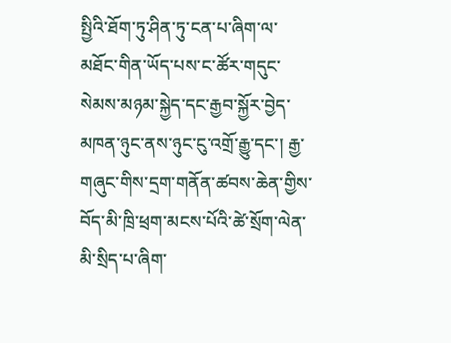སྤྱིའི་ཐོག་ཏུ་ཤིན་ཏུ་ངན་པ་ཞིག་ལ་མཐོང་གིན་ཡོད་པས་ང་ཚོར་གདུང་སེམས་མཉམ་སྐྱེད་དང་རྒྱབ་སྐྱོར་བྱེད་མཁན་ཉུང་ནས་ཉུང་ངུ་འགྲོ་རྒྱུ་དང་། རྒྱ་གཞུང་གིས་དྲག་གནོན་ཚབས་ཆེན་གྱིས་བོད་མི་ཁྲི་ཕྲག་མངས་པོའི་ཚེ་སྲོག་ལེན་མི་སྲིད་པ་ཞིག་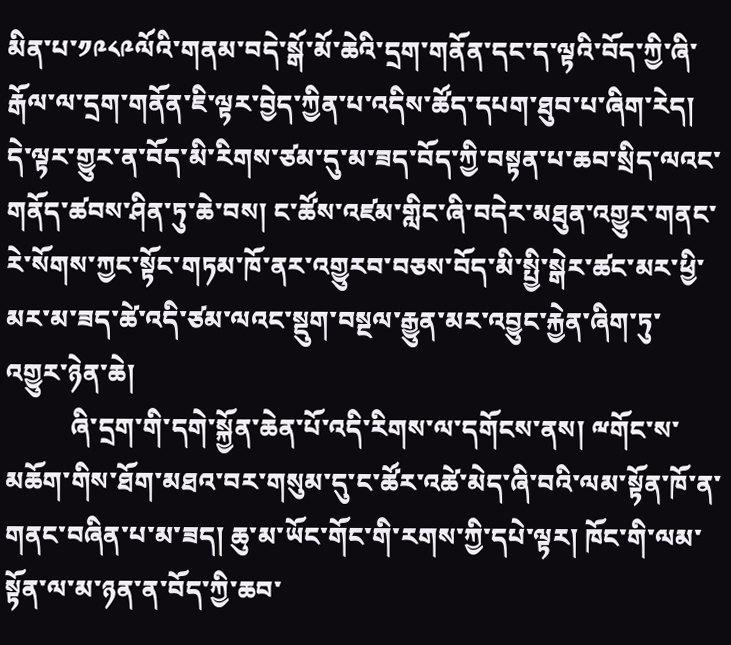མིན་པ་༡༩༨༩ལོའི་གནམ་བདེ་སྒོ་མོ་ཆེའི་དྲག་གནོན་དང་ད་ལྟའི་བོད་ཀྱི་ཞི་རྒོལ་ལ་དྲག་གནོན་ཇི་ལྟར་བྱེད་ཀྱིན་པ་འདིས་ཚོད་དཔག་ཐུབ་པ་ཞིག་རེད། དེ་ལྟར་གྱུར་ན་བོད་མི་རིགས་ཙམ་དུ་མ་ཟད་བོད་ཀྱི་བསྟན་པ་ཆབ་སྲིད་ལའང་གནོད་ཚབས་ཤིན་ཏུ་ཆེ་བས། ང་ཚོས་འཛམ་གླིང་ཞི་བདེར་མཐུན་འགྱུར་གནང་རེ་སོགས་ཀྱང་སྟོང་གཏམ་ཁོ་ནར་འགྱུརབ་བཅས་བོད་མི་སྤྱི་སྒེར་ཚང་མར་ཕྱི་མར་མ་ཟད་ཚེ་འདི་ཙམ་ལའང་སྡུག་བསྔལ་རྒྱུན་མར་འབྱུང་རྐྱེན་ཞིག་ཏུ་འགྱུར་ཉེན་ཆེ།
          ཞི་དྲག་གི་དགེ་སྐྱོན་ཆེན་པོ་འདི་རིགས་ལ་དགོངས་ནས། ྋགོང་ས་མཆོག་གིས་ཐོག་མཐའ་བར་གསུམ་དུ་ང་ཚོར་འཚེ་མེད་ཞི་བའི་ལམ་སྟོན་ཁོ་ན་གནང་བཞིན་པ་མ་ཟད། ཆུ་མ་ཡོང་གོང་གི་རགས་ཀྱི་དཔེ་ལྟར། ཁོང་གི་ལམ་སྟོན་ལ་མ་ཉན་ན་བོད་ཀྱི་ཆབ་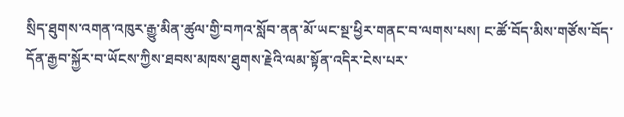སྲིད་ཐུགས་འགན་འཁུར་རྒྱུ་མིན་ཚུལ་གྱི་བཀའ་སློབ་ནན་མོ་ཡང་སྔ་ཕྱིར་གནང་བ་ལགས་པས། ང་ཚོ་བོད་མིས་གཙོས་བོད་དོན་རྒྱབ་སྐྱོར་བ་ཡོངས་ཀྱིས་ཐབས་མཁས་ཐུགས་རྗེའི་ལམ་སྟོན་འདིར་ངེས་པར་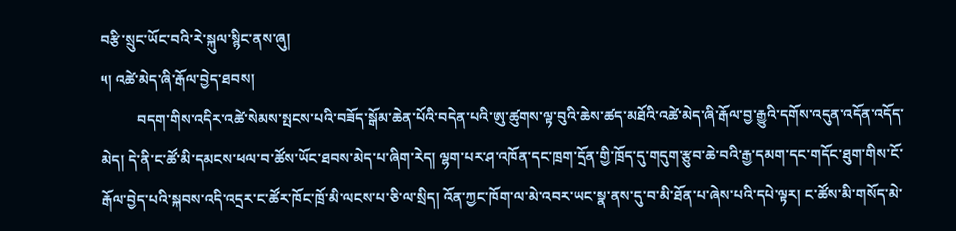བརྩི་སྲུང་ཡོང་བའི་རེ་སྐུལ་སྙིང་ནས་ཞུ།
༥། འཚེ་མེད་ཞི་རྒོལ་བྱེད་ཐབས།
          བདག་གིས་འདིར་འཚེ་སེམས་སྤངས་པའི་བཟོད་སྒོམ་ཆེན་པོའི་བདེན་པའི་ཨུ་ཚུགས་ལྟ་བུའི་ཆེས་ཚད་མཐོའི་འཚེ་མེད་ཞི་རྒོལ་བྱ་རྒྱུའི་དགོས་འདུན་འདོན་འདོད་མེད། དེ་ནི་ང་ཚོ་མི་དམངས་ཕལ་བ་ཚོས་ཡོང་ཐབས་མེད་པ་ཞིག་རེད། ལྷག་པར་ཤ་འཁོན་དང་ཁྲག་དྲོན་གྱི་ཁྲོད་དུ་གདུག་རྩུབ་ཆེ་བའི་རྒྱ་དམག་དང་གདོང་ཐུག་གིས་ངོ་རྒོལ་བྱེད་པའི་སྐབས་འདི་འདྲར་ང་ཚོར་ཁོང་ཁྲོ་མི་ལངས་པ་ཅི་ལ་སྲིད། འོན་ཀྱང་ཁོག་ལ་མེ་འབར་ཡང་སྣ་ནས་དུ་བ་མི་ཐོན་པ་ཞེས་པའི་དཔེ་ལྟར། ང་ཚོས་མི་གསོད་མེ་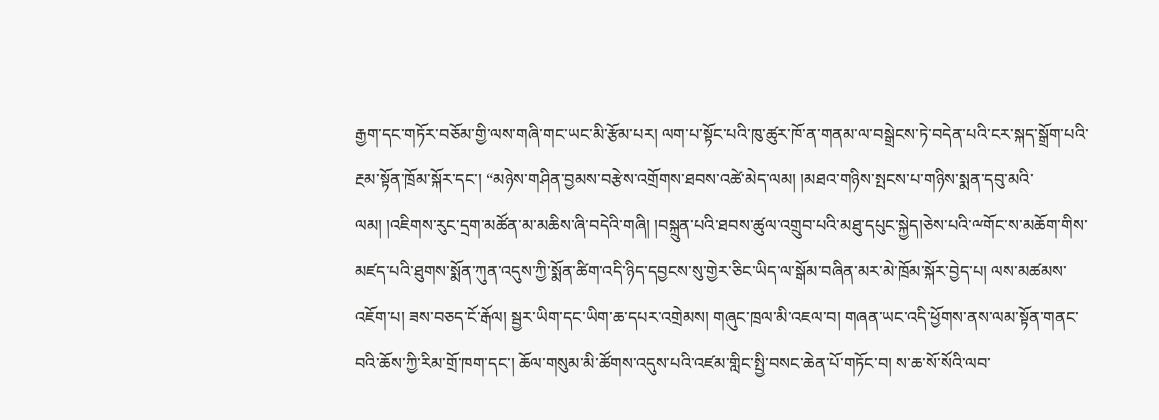རྒྱག་དང་གཏོར་བཅོམ་གྱི་ལས་གཞི་གང་ཡང་མི་རྩོམ་པར། ལག་པ་སྟོང་པའི་ཁུ་ཚུར་ཁོ་ན་གནམ་ལ་བསྒྲེངས་ཏེ་བདེན་པའི་ངར་སྐད་སྒྲོག་པའི་རྔམ་སྟོན་ཁྲོམ་སྐོར་དང་། “མཉེས་གཤིན་བྱམས་བརྩེས་འགྲོགས་ཐབས་འཚེ་མེད་ལམ། །མཐའ་གཉིས་སྤངས་པ་གཉིས་སྨན་དབུ་མའི་ལམ། །འཇིགས་རུང་དྲག་མཚོན་མ་མཆིས་ཞི་བདེའི་གཞི། །བསྐྲུན་པའི་ཐབས་ཚུལ་འགྲུབ་པའི་མཐུ་དཔུང་སྐྱེད།ཅེས་པའི་ྋགོང་ས་མཆོག་གིས་མཛད་པའི་ཐུགས་སྨོན་ཀུན་འདུས་ཀྱི་སྨོན་ཚིག་འདི་ཉིད་དབྱངས་སུ་གྱེར་ཅིང་ཡིད་ལ་སྒོམ་བཞིན་མར་མེ་ཁྲོམ་སྐོར་བྱེད་པ། ལས་མཚམས་འཇོག་པ། ཟས་བཅད་ངོ་རྒོལ། སྦྱར་ཡིག་དང་ཡིག་ཆ་དཔར་འགྲེམས། གཞུང་ཁྲལ་མི་འཇལ་བ། གཞན་ཡང་འདི་ཕྱོགས་ནས་ལམ་སྟོན་གནང་བའི་ཆོས་ཀྱི་རིམ་གྲོ་ཁག་དང་། ཆོལ་གསུམ་མི་ཚོགས་འདུས་པའི་འཛམ་གླིང་སྤྱི་བསང་ཆེན་པོ་གཏོང་བ། ས་ཆ་སོ་སོའི་ལབ་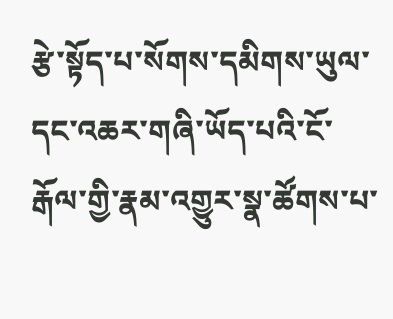རྩེ་སྟོད་པ་སོགས་དམིགས་ཡུལ་དང་འཆར་གཞི་ཡོད་པའི་ངོ་རྒོལ་གྱི་རྣམ་འགྱུར་སྣ་ཚོགས་པ་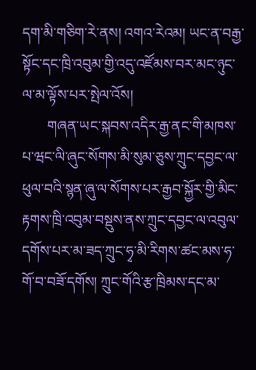དག་མི་གཅིག་རེ་ནས། འགའ་རེའམ། ཡང་ན་བརྒྱ་སྟོང་དང་ཁྲི་འབུམ་གྱི་འདུ་འཛོམས་བར་མང་ཉུང་ལ་མ་ལྟོས་པར་སྤེལ་འོས།
       གཞན་ཡང་སྐབས་འདིར་རྒྱ་ནང་གི་མཁས་པ་ཝང་ལི་ཞུང་སོགས་མི་སུམ་ཅུས་ཀྲུང་དབྱང་ལ་ཕུལ་བའི་སྙན་ཞུ་ལ་སོགས་པར་རྒྱབ་སྐྱོར་གྱི་མིང་རྟགས་ཁྲི་འབུམ་བསྡུས་ནས་ཀྲུང་དབྱང་ལ་འབུལ་དགོས་པར་མ་ཟད་ཀྲུང་ཧྭ་མི་རིགས་ཚང་མས་ཧ་གོ་བ་བཟོ་དགོས། ཀྲུང་གོའི་རྩ་ཁྲིམས་དང་མ་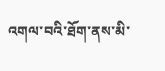འགལ་བའི་ཐོག་ནས་མི་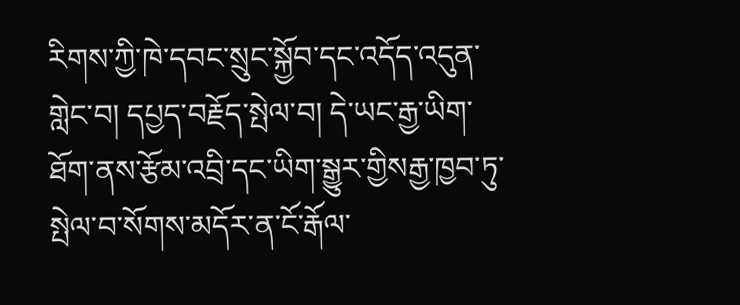རིགས་ཀྱི་ཁེ་དབང་སྲུང་སྐྱོབ་དང་འདོད་འདུན་གླེང་བ། དཔྱད་བརྗོད་སྤེལ་བ། དེ་ཡང་རྒྱ་ཡིག་ཐོག་ནས་རྩོམ་འབྲི་དང་ཡིག་སྒྱུར་གྱིསརྒྱ་ཁྱབ་ཏུ་སྤེལ་བ་སོགས་མདོར་ན་ངོ་རྒོལ་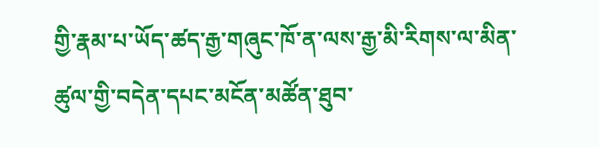གྱི་རྣམ་པ་ཡོད་ཚད་རྒྱ་གཞུང་ཁོ་ན་ལས་རྒྱ་མི་རིགས་ལ་མིན་ཚུལ་གྱི་བདེན་དཔང་མངོན་མཚོན་ཐུབ་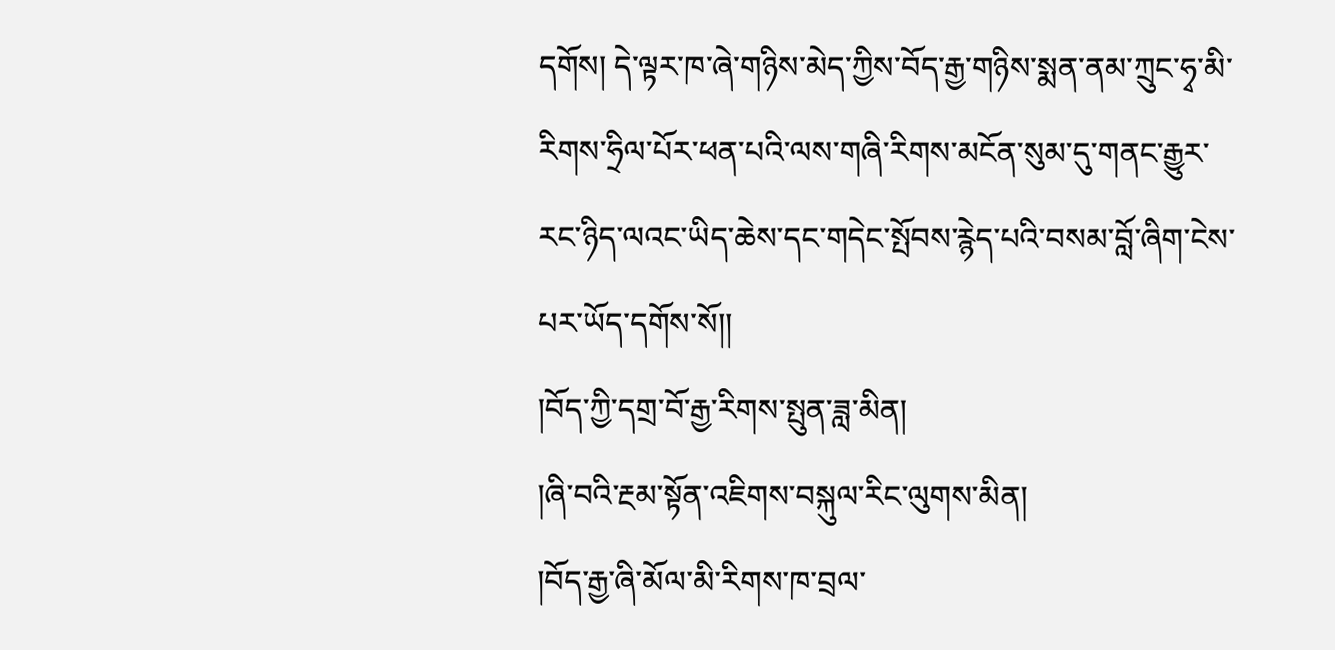དགོས། དེ་ལྟར་ཁ་ཞེ་གཉིས་མེད་ཀྱིས་བོད་རྒྱ་གཉིས་སྨན་ནམ་ཀྲུང་ཧྭ་མི་རིགས་ཧྲིལ་པོར་ཕན་པའི་ལས་གཞི་རིགས་མངོན་སུམ་དུ་གནང་རྒྱུར་རང་ཉིད་ལའང་ཡིད་ཆེས་དང་གདེང་སྤོབས་རྙེད་པའི་བསམ་བློ་ཞིག་ངེས་པར་ཡོད་དགོས་སོ།།
།བོད་ཀྱི་དགྲ་བོ་རྒྱ་རིགས་སྤུན་ཟླ་མིན།
།ཞི་བའི་རྔམ་སྟོན་འཇིགས་བསྐུལ་རིང་ལུགས་མིན།
།བོད་རྒྱ་ཞི་མོལ་མི་རིགས་ཁ་བྲལ་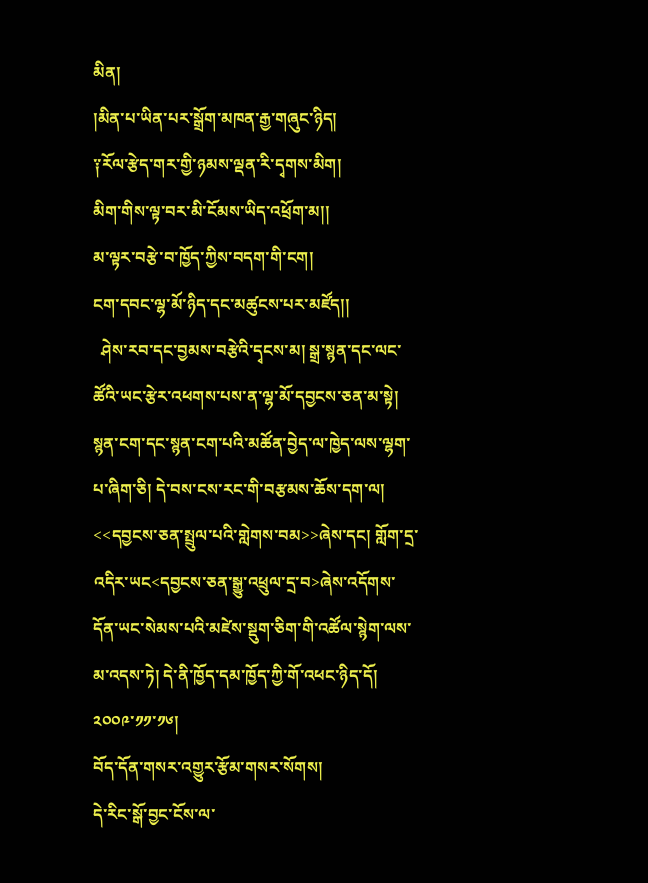མིན།
།མིན་པ་ཡིན་པར་སྒྲོག་མཁན་རྒྱ་གཞུང་ཉིད།
༑རོལ་རྩེད་གར་གྱི་ཉམས་ལྡན་རི་དྭགས་མིག།
མིག་གིས་ལྟ་བར་མི་ངོམས་ཡིད་འཕྲོག་མ།།
མ་ལྟར་བརྩེ་བ་ཁྱོད་ཀྱིས་བདག་གི་ངག།
ངག་དབང་ལྷ་མོ་ཉིད་དང་མཚུངས་པར་མཛོད།།
  ཤེས་རབ་དང་བྱམས་བརྩེའི་དྭངས་མ། སྒྲ་སྙན་དང་ལང་ཚོའི་ཡང་རྩེར་འཕགས་པས་ན་ལྷ་མོ་དབྱངས་ཅན་མ་སྟེ། སྙན་ངག་དང་སྙན་ངག་པའི་མཚོན་བྱེད་ལ་ཁྱེད་ལས་ལྷག་པ་ཞིག་ཅི། དེ་བས་ངས་རང་གི་བརྩམས་ཆོས་དག་ལ། <<དབྱངས་ཅན་སྤྲུལ་པའི་གླེགས་བམ>>ཞེས་དང། གློག་དྲ་འདིར་ཡང<དབྱངས་ཅན་སྒྱུ་འཕྲུལ་དྲ་བ>ཞེས་འདོགས་དོན་ཡང་སེམས་པའི་མཛེས་སྡུག་ཅིག་གི་འཚོལ་སྙེག་ལས་མ་འདས་ཏེ། དེ་ནི་ཁྱོད་དམ་ཁྱོད་ཀྱི་གོ་འཕང་ཉིད་དོ།
༢༠༠༩་༡༡་༡༦།
བོད་དོན་གསར་འགྱུར་རྩོམ་གསར་སོགས།
དེ་རིང་སྒོ་བྱང་ངོས་ལ་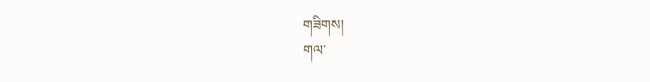གཟིགས།
གལ་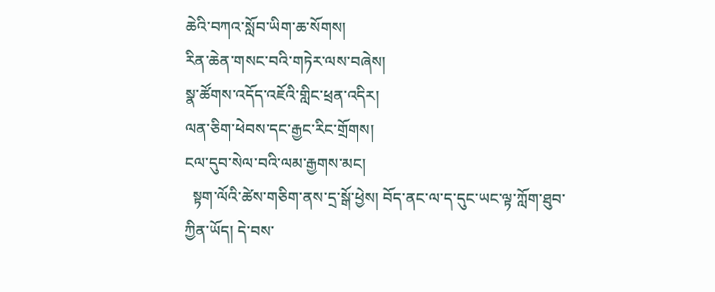ཆེའི་བཀའ་སློབ་ཡིག་ཆ་སོགས།
རིན་ཆེན་གསང་བའི་གཏེར་ལས་བཞེས།
སྣ་ཚོགས་འདོད་འཇོའི་གླིང་ཕྲན་འདིར།
ལན་ཅིག་ཕེབས་དང་རྒྱང་རིང་གྲོགས།
ངལ་དུབ་སེལ་བའི་ལམ་རྒྱགས་མང།
  སྟག་ལོའི་ཚེས་གཅིག་ནས་དྲ་སྒོ་ཕྱེས། བོད་ནང་ལ་ད་དུང་ཡང་ལྟ་ཀློག་ཐུབ་ཀྱིན་ཡོད། དེ་བས་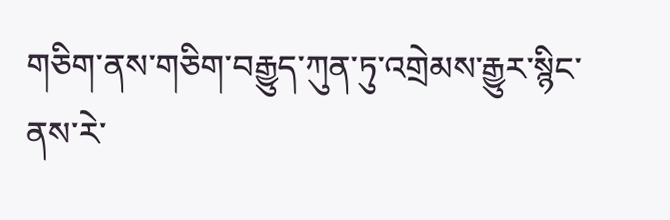གཅིག་ནས་གཅིག་བརྒྱུད་ཀུན་ཏུ་འགྲེམས་རྒྱུར་སྙིང་ནས་རེ་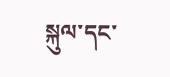སྐུལ་དང་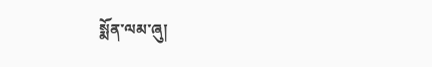སྨོན་ལམ་ཞུ།